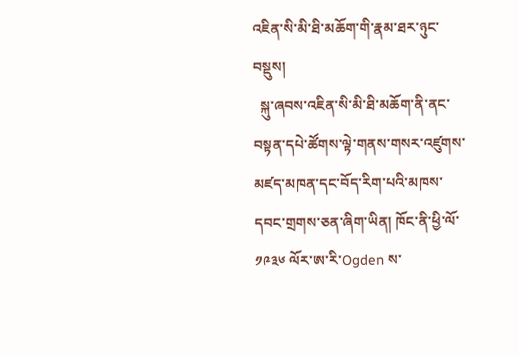འཇིན་སི་མི་ཐི་མཆོག་གི་རྣམ་ཐར་ཉུང་བསྡུས།
  སྐུ་ཞབས་འཇིན་སི་མི་ཐི་མཆོག་ནི་ནང་བསྟན་དཔེ་ཚོགས་ལྟེ་གནས་གསར་འཛུགས་མཛད་མཁན་དང་བོད་རིག་པའི་མཁས་དབང་གྲགས་ཅན་ཞིག་ཡིན། ཁོང་ནི་ཕྱི་ལོ་༡༩༣༦ ལོར་ཨ་རི་Ogden ས་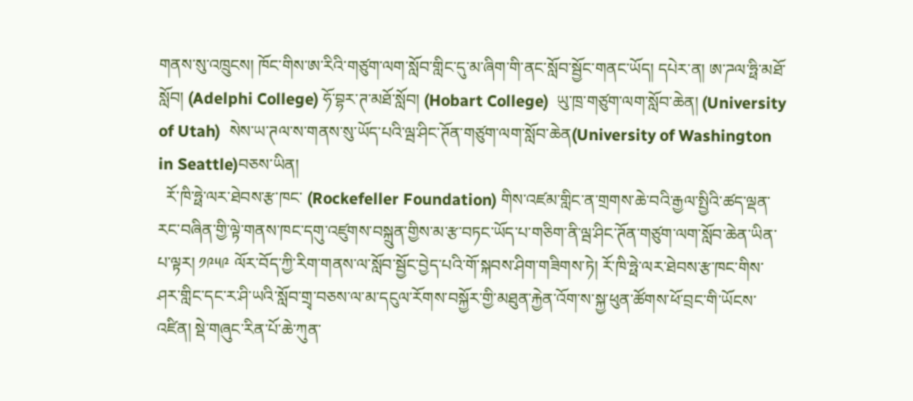གནས་སུ་འཁྲུངས། ཁོང་གིས་ཨ་རིའི་གཙུག་ལག་སློབ་གླིང་དུ་མ་ཞིག་གི་ནང་སློབ་སྦྱོང་གནང་ཡོད། དཔེར་ན། ཨ་ཌལ་ཧྥི་མཐོ་སློབ། (Adelphi College) ཧོ་བྷར་ཊ་མཐོ་སློབ། (Hobart College)  ཡུ་ཁྲ་གཙུག་ལག་སློབ་ཆེན། (University of Utah)  སེས་ཡ་ཊལ་ས་གནས་སུ་ཡོད་པའི་ལྦ་ཤིང་ཊོན་གཙུག་ལག་སློབ་ཆེན(University of Washington in Seattle)བཅས་ཡིན།
  རོ་ཁི་ཧྥེ་ལར་ཐེབས་རྩ་ཁང་ (Rockefeller Foundation) གིས་འཛམ་གླིང་ན་གྲགས་ཆེ་བའི་རྒྱལ་སྤྱིའི་ཚད་ལྡན་རང་བཞིན་གྱི་ལྟེ་གནས་ཁང་དགུ་འཛུགས་བསྐྲུན་གྱིས་མ་རྩ་བཏང་ཡོད་པ་གཅིག་ནི་ལྦ་ཤིང་ཊོན་གཙུག་ལག་སློབ་ཆེན་ཡིན་པ་ལྟར། ༡༩༥༩ ལོར་བོད་ཀྱི་རིག་གནས་ལ་སློབ་སྦྱོང་བྱེད་པའི་གོ་སྐབས་ཤིག་གཟིགས་ཏེ། རོ་ཁི་ཧྥེ་ལར་ཐེབས་རྩ་ཁང་གིས་ཤར་གླིང་དང་ཪ་ཤི་ཡའི་སློབ་གྲྭ་བཅས་ལ་མ་དངུལ་རོགས་བསྐྱོར་གྱི་མཐུན་རྐྱེན་འོག་ས་སྐྱ་ཕུན་ཚོགས་ཕོ་བྲང་གི་ཡོངས་འཛིན། སྡེ་གཞུང་རིན་པོ་ཆེ་ཀུན་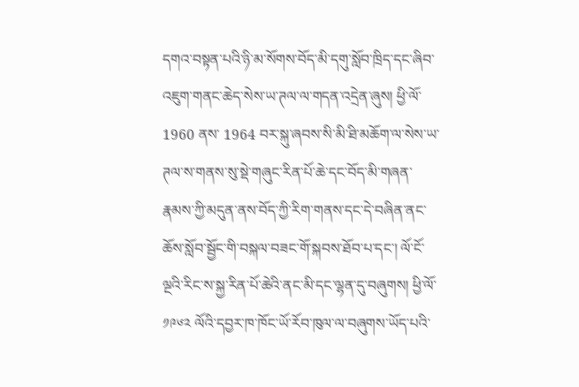དགའ་བསྟན་པའི་ཉི་མ་སོགས་བོད་མི་དགུ་སློབ་ཁྲིད་དང་ཞིབ་འཇུག་གནང་ཆེད་སེས་ཡ་ཊལ་ལ་གདན་འདྲེན་ཞུས། ཕྱི་ལོ་1960 ནས་ 1964 བར་སྐུ་ཞབས་སི་མི་ཐི་མཆོག་ལ་སེས་ཡ་ཊལ་ས་གནས་སུ་སྡེ་གཞུང་རིན་པོ་ཆེ་དང་བོད་མི་གཞན་རྣམས་ཀྱི་མདུན་ནས་བོད་ཀྱི་རིག་གནས་དང་དེ་བཞིན་ནང་ཆོས་སློབ་སྦྱོང་གི་བསྐལ་བཟང་གོ་སྐབས་ཐོབ་པ་དང་། ལོ་ངོ་ལྔའི་རིང་ས་སྐྱ་རིན་པོ་ཆེའི་ནང་མི་དང་ལྷན་དུ་བཞུགས། ཕྱི་ལོ་༡༩༦༢ ལོའི་དབྱར་ཁ་ཁོང་ཡོ་རོབ་ཁུལ་ལ་བཞུགས་ཡོད་པའི་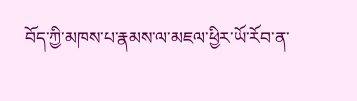བོད་ཀྱི་མཁས་པ་རྣམས་ལ་མཇལ་ཕྱིར་ཡོ་རོབ་ན་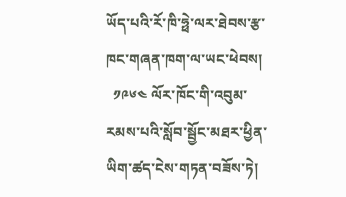ཡོད་པའི་རོ་ཁི་ཧྥེ་ལར་ཐེབས་རྩ་ཁང་གཞན་ཁག་ལ་ཡང་ཕེབས།
  ༡༩༦༤ ལོར་ཁོང་གི་འབུམ་རམས་པའི་སློབ་སྦྱོང་མཐར་ཕྱིན་ཡིག་ཚད་ངེས་གཏན་བཟོས་ཏེ།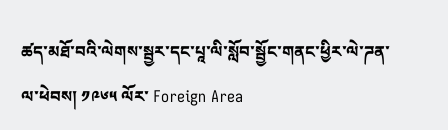ཚད་མཐོ་བའི་ལེགས་སྦྱར་དང་པཱ་ལི་སློབ་སྦྱོང་གནང་ཕྱིར་ལེ་ཌན་ལ་ཕེབས། ༡༩༦༥ ལོར་ Foreign Area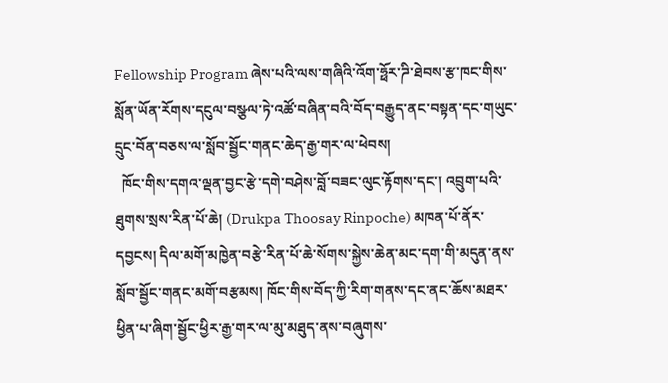Fellowship Program ཞེས་པའི་ལས་གཞིའི་འོག་ཧྥོར་ཌི་ཐེབས་རྩ་ཁང་གིས་སློན་ཡོན་རོགས་དངུལ་བསྩལ་ཏེ་འཚོ་བཞིན་བའི་བོད་བརྒྱུད་ནང་བསྟན་དང་གཡུང་དྲུང་བོན་བཅས་ལ་སློབ་སྦྱོང་གནང་ཆེད་རྒྱ་གར་ལ་ཕེབས།
  ཁོང་གིས་དགའ་ལྡན་བྱང་རྩེ་དགེ་བཤེས་བློ་བཟང་ལུང་རྟོགས་དང་། འབྲུག་པའི་ཐུགས་སྲས་རིན་པོ་ཆེ། (Drukpa Thoosay Rinpoche) མཁན་པོ་ནོར་དབྱངས། དིལ་མགོ་མཁྱེན་བརྩེ་རིན་པོ་ཆེ་སོགས་སྐྱེས་ཆེན་མང་དག་གི་མདུན་ནས་སློབ་སྦྱོང་གནང་མགོ་བརྩམས། ཁོང་གིས་བོད་ཀྱི་རིག་གནས་དང་ནང་ཆོས་མཐར་ཕྱིན་པ་ཞིག་སྦྱོང་ཕྱིར་རྒྱ་གར་ལ་མུ་མཐུད་ནས་བཞུགས་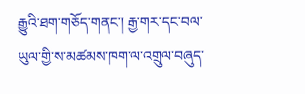རྒྱུའི་ཐག་གཅོད་གནང་། རྒྱ་གར་དང་བལ་ཡུལ་གྱི་ས་མཚམས་ཁག་ལ་འགྲུལ་བཞུད་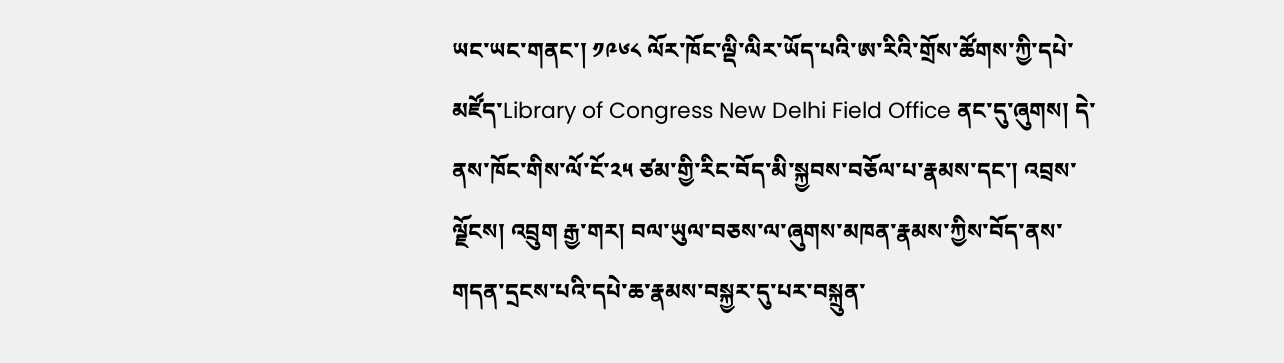ཡང་ཡང་གནང་། ༡༩༦༨ ལོར་ཁོང་ལྡི་ལིར་ཡོད་པའི་ཨ་རིའི་གྲོས་ཚོགས་ཀྱི་དཔེ་མཛོད་Library of Congress New Delhi Field Office ནང་དུ་ཞུགས། དེ་ནས་ཁོང་གིས་ལོ་ངོ་༢༥ ཙམ་གྱི་རིང་བོད་མི་སྐྱབས་བཅོལ་པ་རྣམས་དང་། འབྲས་ལྗོངས། འབྲུག རྒྱ་གར། བལ་ཡུལ་བཅས་ལ་ཞུགས་མཁན་རྣམས་ཀྱིས་བོད་ནས་གདན་དྲངས་པའི་དཔེ་ཆ་རྣམས་བསྐྱར་དུ་པར་བསྐྲུན་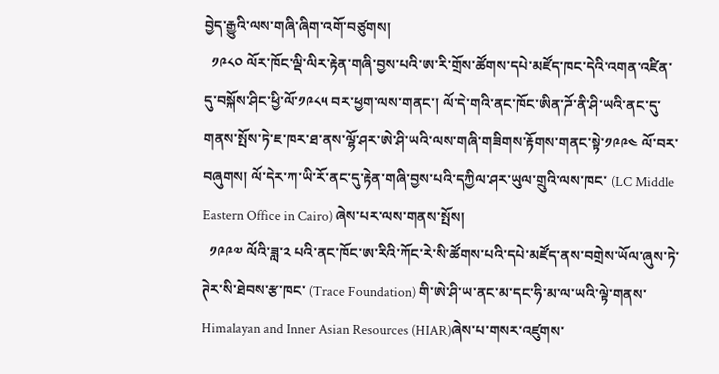བྱེད་རྒྱུའི་ལས་གཞི་ཞིག་འགོ་བཙུགས།
  ༡༩༨༠ ལོར་ཁོང་ལྡི་ལིར་རྟེན་གཞི་བྱས་པའི་ཨ་རི་གྲོས་ཚོགས་དཔེ་མཛོད་ཁང་དེའི་འགན་འཛིན་དུ་བསྐོས་ཤིང་ཕྱི་ལོ་༡༩༨༥ བར་ཕྱག་ལས་གནང་། ལོ་དེ་གའི་ནང་ཁོང་ཨིན་ཌོ་ནི་ཤི་ཡའི་ནང་དུ་གནས་སྤོས་ཏེ་ཇ་ཁར་ཐ་ནས་ལྷོ་ཤར་ཨེ་ཤི་ཡའི་ལས་གཞི་གཟིགས་རྟོགས་གནང་སྟེ་༡༩༩༤ ལོ་བར་བཞུགས། ལོ་དེར་ཀ་ཡི་རོ་ནང་དུ་རྟེན་གཞི་བྱས་པའི་དཀྱིལ་ཤར་ཡུལ་གྲུའི་ལས་ཁང་ (LC Middle Eastern Office in Cairo) ཞེས་པར་ལས་གནས་སྤོས།
  ༡༩༩༧ ལོའི་ཟླ་༢ པའི་ནང་ཁོང་ཨ་རིའི་ཀོང་རེ་སི་ཚོགས་པའི་དཔེ་མཛོད་ནས་བགྲེས་ཡོལ་ཞུས་ཏེ་ཊེར་སི་ཐེབས་རྩ་ཁང་ (Trace Foundation) གི་ཨེ་ཤི་ཡ་ནང་མ་དང་ཧི་མ་ལ་ཡའི་ལྟེ་གནས་ Himalayan and Inner Asian Resources (HIAR)ཞེས་པ་གསར་འཛུགས་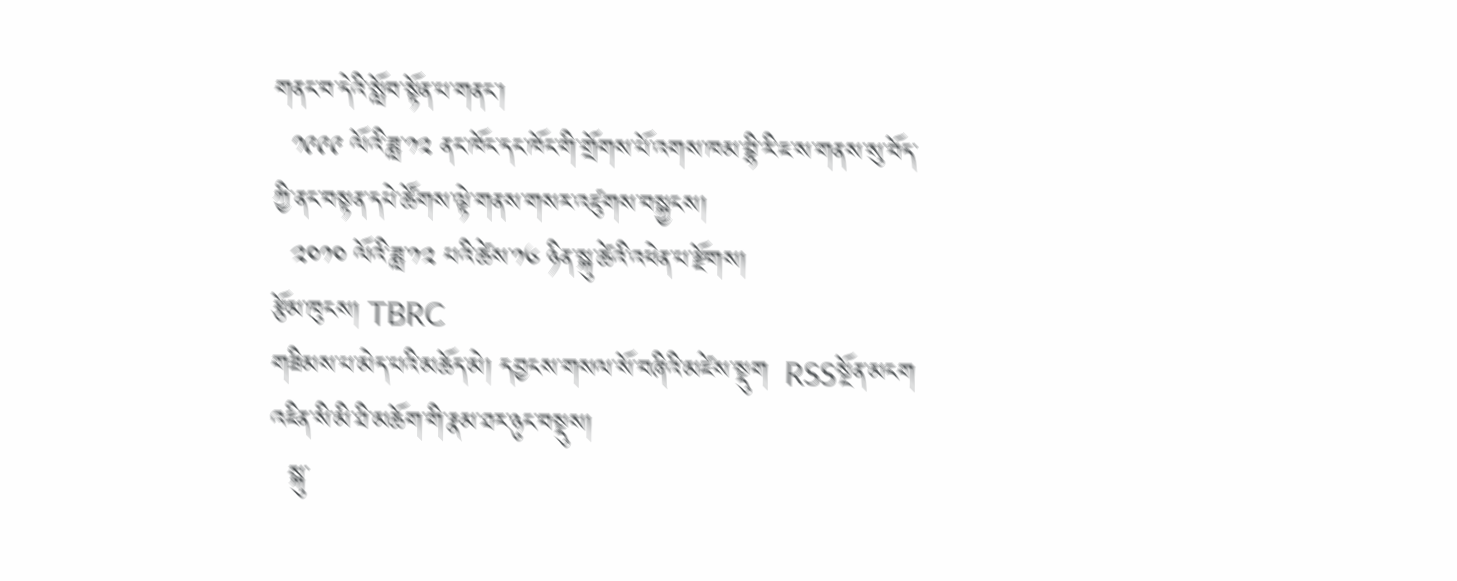གནང་བ་དེའི་སློབ་སྟོན་པ་གནང་།
  ༡༩༩༩ ལོའི་ཟླ་༡༢ ནང་ཁོང་དང་ཁོང་གི་གྲོགས་པོ་འགས་ཁམ་བྷི་རི་ཇ་ས་གནས་སུ་བོད་ཀྱི་ནང་བསྟན་དཔེ་ཚོགས་ལྟེ་གནས་གསར་འཛུགས་བསྐྱངས།
  ༢༠༡༠ ལོའི་ཟླ་༡༢ པའི་ཚེས་༡༦ ཉིན་སྐུ་ཚེའི་འཕེན་པ་རྫོགས།
རྩོམ་ཁུངས། TBRC
གཟིམས་པ་མེད་པའི་མཆོད་མེ། དབྱངས་གསལ་སོ་བཞིའི་མཛེས་སྡུག  RSSསྔོན་མངག
འཇིན་སི་མི་ཐི་མཆོག་གི་རྣམ་ཐར་ཉུང་བསྡུས།
  སྐུ་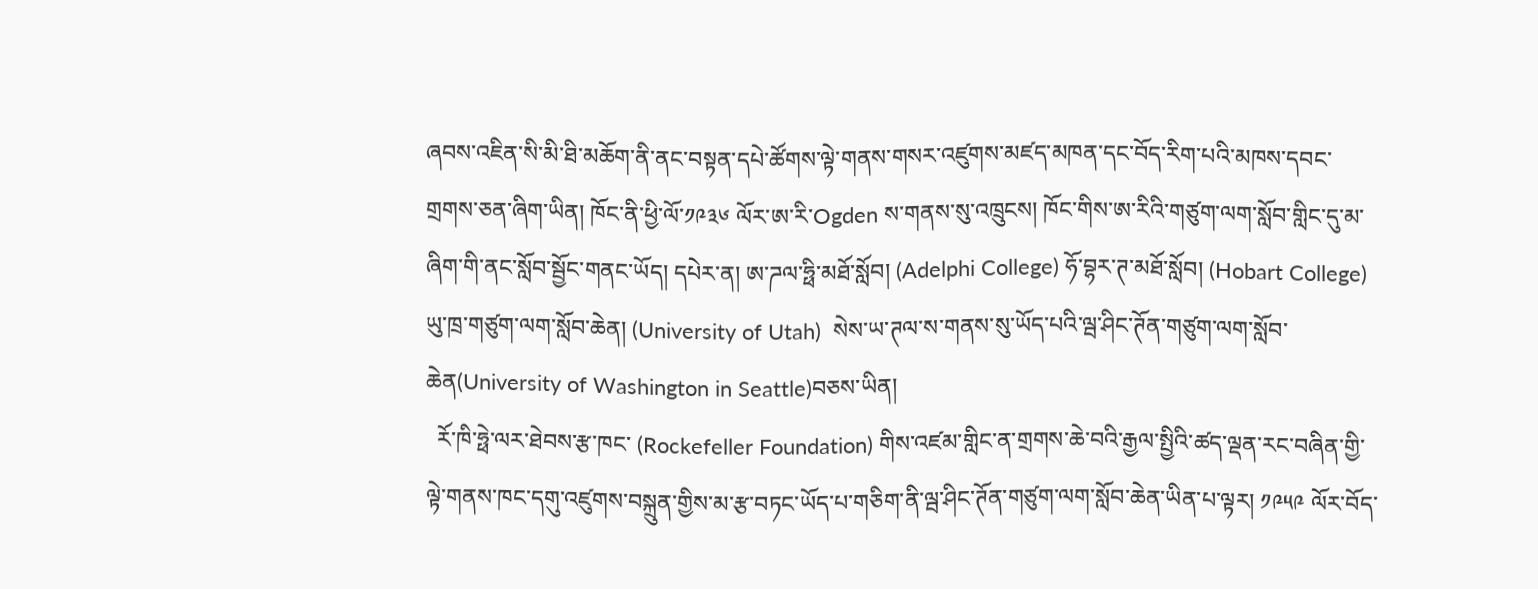ཞབས་འཇིན་སི་མི་ཐི་མཆོག་ནི་ནང་བསྟན་དཔེ་ཚོགས་ལྟེ་གནས་གསར་འཛུགས་མཛད་མཁན་དང་བོད་རིག་པའི་མཁས་དབང་གྲགས་ཅན་ཞིག་ཡིན། ཁོང་ནི་ཕྱི་ལོ་༡༩༣༦ ལོར་ཨ་རི་Ogden ས་གནས་སུ་འཁྲུངས། ཁོང་གིས་ཨ་རིའི་གཙུག་ལག་སློབ་གླིང་དུ་མ་ཞིག་གི་ནང་སློབ་སྦྱོང་གནང་ཡོད། དཔེར་ན། ཨ་ཌལ་ཧྥི་མཐོ་སློབ། (Adelphi College) ཧོ་བྷར་ཊ་མཐོ་སློབ། (Hobart College)  ཡུ་ཁྲ་གཙུག་ལག་སློབ་ཆེན། (University of Utah)  སེས་ཡ་ཊལ་ས་གནས་སུ་ཡོད་པའི་ལྦ་ཤིང་ཊོན་གཙུག་ལག་སློབ་ཆེན(University of Washington in Seattle)བཅས་ཡིན།
  རོ་ཁི་ཧྥེ་ལར་ཐེབས་རྩ་ཁང་ (Rockefeller Foundation) གིས་འཛམ་གླིང་ན་གྲགས་ཆེ་བའི་རྒྱལ་སྤྱིའི་ཚད་ལྡན་རང་བཞིན་གྱི་ལྟེ་གནས་ཁང་དགུ་འཛུགས་བསྐྲུན་གྱིས་མ་རྩ་བཏང་ཡོད་པ་གཅིག་ནི་ལྦ་ཤིང་ཊོན་གཙུག་ལག་སློབ་ཆེན་ཡིན་པ་ལྟར། ༡༩༥༩ ལོར་བོད་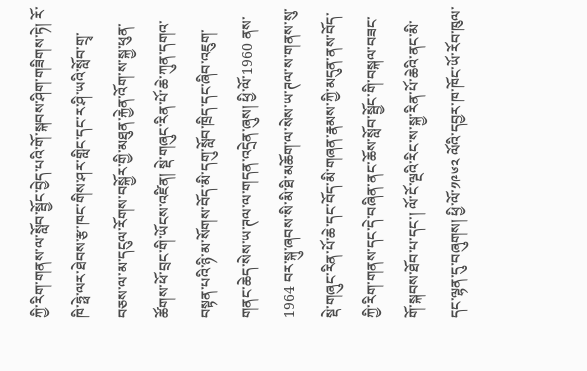ཀྱི་རིག་གནས་ལ་སློབ་སྦྱོང་བྱེད་པའི་གོ་སྐབས་ཤིག་གཟིགས་ཏེ། རོ་ཁི་ཧྥེ་ལར་ཐེབས་རྩ་ཁང་གིས་ཤར་གླིང་དང་ཪ་ཤི་ཡའི་སློབ་གྲྭ་བཅས་ལ་མ་དངུལ་རོགས་བསྐྱོར་གྱི་མཐུན་རྐྱེན་འོག་ས་སྐྱ་ཕུན་ཚོགས་ཕོ་བྲང་གི་ཡོངས་འཛིན། སྡེ་གཞུང་རིན་པོ་ཆེ་ཀུན་དགའ་བསྟན་པའི་ཉི་མ་སོགས་བོད་མི་དགུ་སློབ་ཁྲིད་དང་ཞིབ་འཇུག་གནང་ཆེད་སེས་ཡ་ཊལ་ལ་གདན་འདྲེན་ཞུས། ཕྱི་ལོ་1960 ནས་ 1964 བར་སྐུ་ཞབས་སི་མི་ཐི་མཆོག་ལ་སེས་ཡ་ཊལ་ས་གནས་སུ་སྡེ་གཞུང་རིན་པོ་ཆེ་དང་བོད་མི་གཞན་རྣམས་ཀྱི་མདུན་ནས་བོད་ཀྱི་རིག་གནས་དང་དེ་བཞིན་ནང་ཆོས་སློབ་སྦྱོང་གི་བསྐལ་བཟང་གོ་སྐབས་ཐོབ་པ་དང་། ལོ་ངོ་ལྔའི་རིང་ས་སྐྱ་རིན་པོ་ཆེའི་ནང་མི་དང་ལྷན་དུ་བཞུགས། ཕྱི་ལོ་༡༩༦༢ ལོའི་དབྱར་ཁ་ཁོང་ཡོ་རོབ་ཁུལ་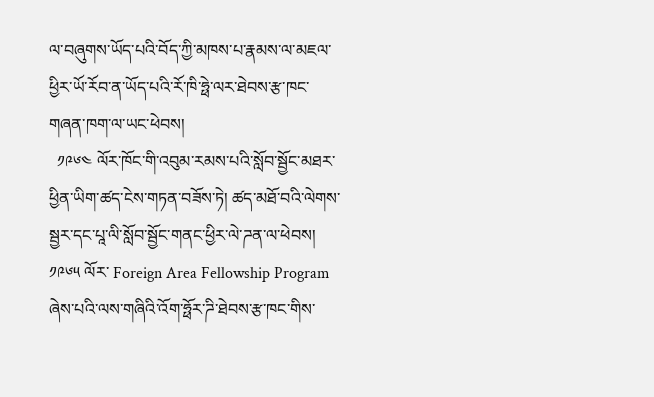ལ་བཞུགས་ཡོད་པའི་བོད་ཀྱི་མཁས་པ་རྣམས་ལ་མཇལ་ཕྱིར་ཡོ་རོབ་ན་ཡོད་པའི་རོ་ཁི་ཧྥེ་ལར་ཐེབས་རྩ་ཁང་གཞན་ཁག་ལ་ཡང་ཕེབས།
  ༡༩༦༤ ལོར་ཁོང་གི་འབུམ་རམས་པའི་སློབ་སྦྱོང་མཐར་ཕྱིན་ཡིག་ཚད་ངེས་གཏན་བཟོས་ཏེ། ཚད་མཐོ་བའི་ལེགས་སྦྱར་དང་པཱ་ལི་སློབ་སྦྱོང་གནང་ཕྱིར་ལེ་ཌན་ལ་ཕེབས། ༡༩༦༥ ལོར་ Foreign Area Fellowship Program ཞེས་པའི་ལས་གཞིའི་འོག་ཧྥོར་ཌི་ཐེབས་རྩ་ཁང་གིས་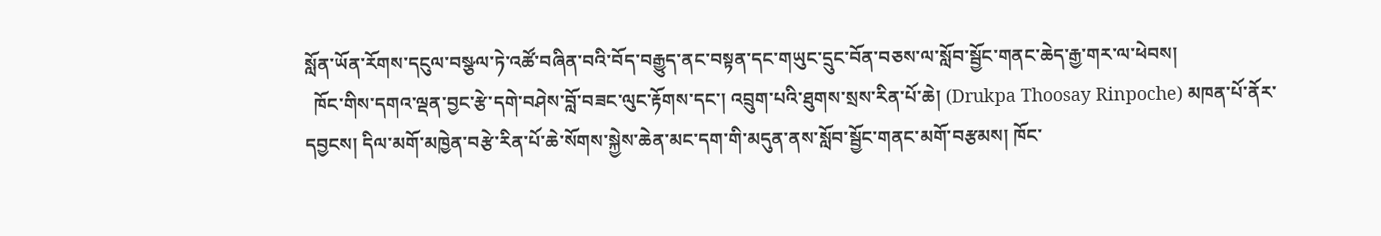སློན་ཡོན་རོགས་དངུལ་བསྩལ་ཏེ་འཚོ་བཞིན་བའི་བོད་བརྒྱུད་ནང་བསྟན་དང་གཡུང་དྲུང་བོན་བཅས་ལ་སློབ་སྦྱོང་གནང་ཆེད་རྒྱ་གར་ལ་ཕེབས།
  ཁོང་གིས་དགའ་ལྡན་བྱང་རྩེ་དགེ་བཤེས་བློ་བཟང་ལུང་རྟོགས་དང་། འབྲུག་པའི་ཐུགས་སྲས་རིན་པོ་ཆེ། (Drukpa Thoosay Rinpoche) མཁན་པོ་ནོར་དབྱངས། དིལ་མགོ་མཁྱེན་བརྩེ་རིན་པོ་ཆེ་སོགས་སྐྱེས་ཆེན་མང་དག་གི་མདུན་ནས་སློབ་སྦྱོང་གནང་མགོ་བརྩམས། ཁོང་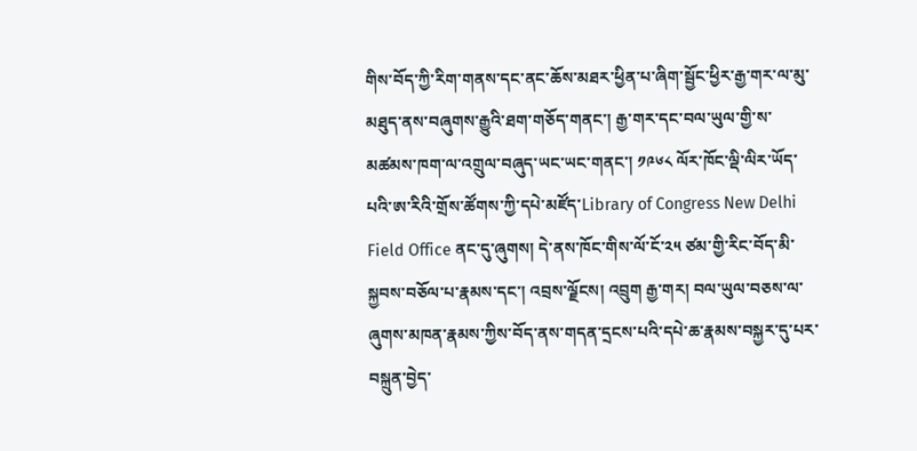གིས་བོད་ཀྱི་རིག་གནས་དང་ནང་ཆོས་མཐར་ཕྱིན་པ་ཞིག་སྦྱོང་ཕྱིར་རྒྱ་གར་ལ་མུ་མཐུད་ནས་བཞུགས་རྒྱུའི་ཐག་གཅོད་གནང་། རྒྱ་གར་དང་བལ་ཡུལ་གྱི་ས་མཚམས་ཁག་ལ་འགྲུལ་བཞུད་ཡང་ཡང་གནང་། ༡༩༦༨ ལོར་ཁོང་ལྡི་ལིར་ཡོད་པའི་ཨ་རིའི་གྲོས་ཚོགས་ཀྱི་དཔེ་མཛོད་Library of Congress New Delhi Field Office ནང་དུ་ཞུགས། དེ་ནས་ཁོང་གིས་ལོ་ངོ་༢༥ ཙམ་གྱི་རིང་བོད་མི་སྐྱབས་བཅོལ་པ་རྣམས་དང་། འབྲས་ལྗོངས། འབྲུག རྒྱ་གར། བལ་ཡུལ་བཅས་ལ་ཞུགས་མཁན་རྣམས་ཀྱིས་བོད་ནས་གདན་དྲངས་པའི་དཔེ་ཆ་རྣམས་བསྐྱར་དུ་པར་བསྐྲུན་བྱེད་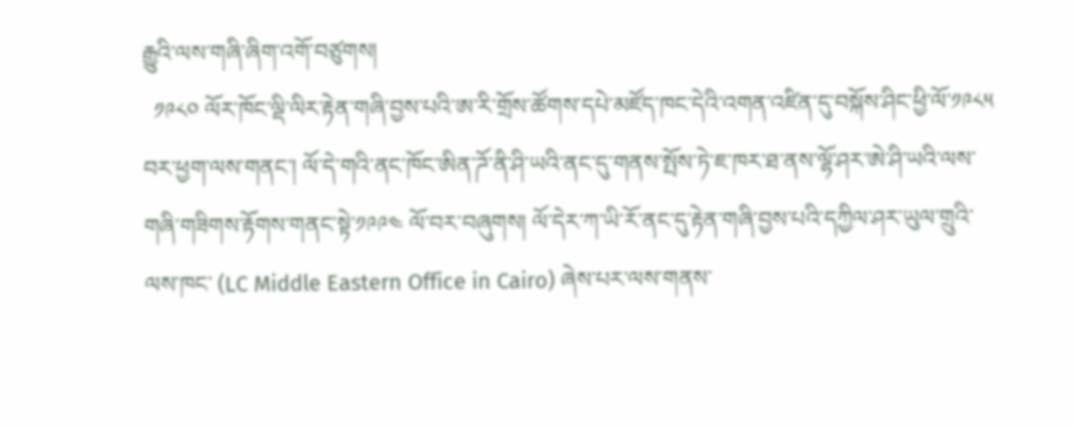རྒྱུའི་ལས་གཞི་ཞིག་འགོ་བཙུགས།
  ༡༩༨༠ ལོར་ཁོང་ལྡི་ལིར་རྟེན་གཞི་བྱས་པའི་ཨ་རི་གྲོས་ཚོགས་དཔེ་མཛོད་ཁང་དེའི་འགན་འཛིན་དུ་བསྐོས་ཤིང་ཕྱི་ལོ་༡༩༨༥ བར་ཕྱག་ལས་གནང་། ལོ་དེ་གའི་ནང་ཁོང་ཨིན་ཌོ་ནི་ཤི་ཡའི་ནང་དུ་གནས་སྤོས་ཏེ་ཇ་ཁར་ཐ་ནས་ལྷོ་ཤར་ཨེ་ཤི་ཡའི་ལས་གཞི་གཟིགས་རྟོགས་གནང་སྟེ་༡༩༩༤ ལོ་བར་བཞུགས། ལོ་དེར་ཀ་ཡི་རོ་ནང་དུ་རྟེན་གཞི་བྱས་པའི་དཀྱིལ་ཤར་ཡུལ་གྲུའི་ལས་ཁང་ (LC Middle Eastern Office in Cairo) ཞེས་པར་ལས་གནས་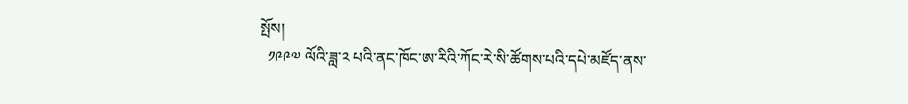སྤོས།
  ༡༩༩༧ ལོའི་ཟླ་༢ པའི་ནང་ཁོང་ཨ་རིའི་ཀོང་རེ་སི་ཚོགས་པའི་དཔེ་མཛོད་ནས་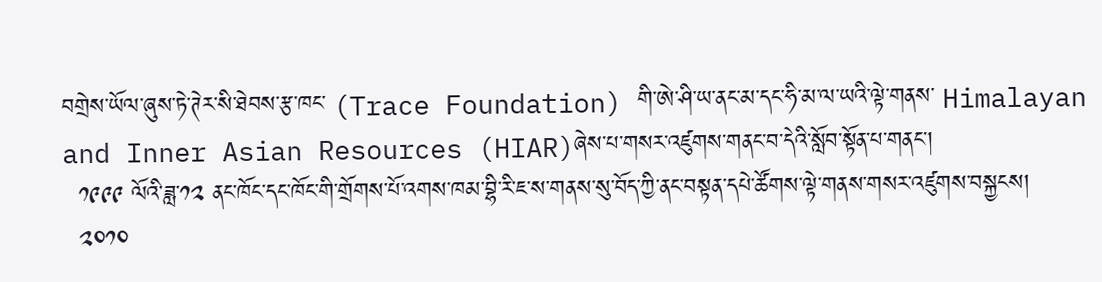བགྲེས་ཡོལ་ཞུས་ཏེ་ཊེར་སི་ཐེབས་རྩ་ཁང་ (Trace Foundation) གི་ཨེ་ཤི་ཡ་ནང་མ་དང་ཧི་མ་ལ་ཡའི་ལྟེ་གནས་ Himalayan and Inner Asian Resources (HIAR)ཞེས་པ་གསར་འཛུགས་གནང་བ་དེའི་སློབ་སྟོན་པ་གནང་།
  ༡༩༩༩ ལོའི་ཟླ་༡༢ ནང་ཁོང་དང་ཁོང་གི་གྲོགས་པོ་འགས་ཁམ་བྷི་རི་ཇ་ས་གནས་སུ་བོད་ཀྱི་ནང་བསྟན་དཔེ་ཚོགས་ལྟེ་གནས་གསར་འཛུགས་བསྐྱངས།
  ༢༠༡༠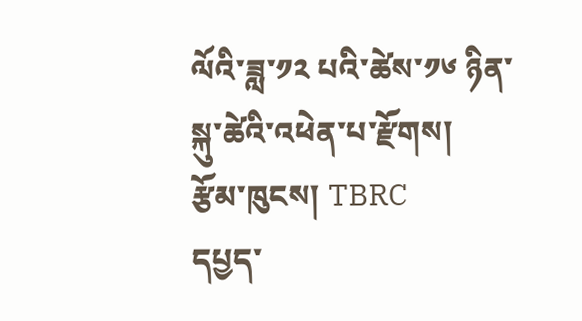ལོའི་ཟླ་༡༢ པའི་ཚེས་༡༦ ཉིན་སྐུ་ཚེའི་འཕེན་པ་རྫོགས།
རྩོམ་ཁུངས། TBRC
དཔྱད་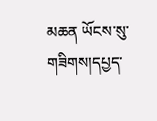མཆན ཡོངས་སུ་གཟིགས།དཔྱད་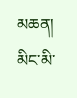མཆན།
མིང་མི་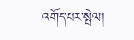འགོད་པར་སྤེལ།